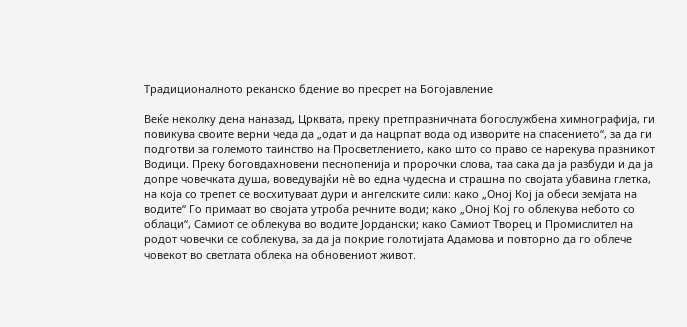Традиционалното реканско бдение во пресрет на Богојавление

Веќе неколку дена наназад, Црквата, преку претпразничната богослужбена химнографија, ги повикува своите верни чеда да „одат и да нацрпат вода од изворите на спасението“, за да ги подготви за големото таинство на Просветлението, како што со право се нарекува празникот Водици. Преку боговдахновени песнопенија и пророчки слова, таа сака да ја разбуди и да ја допре човечката душа, воведувајќи нè во една чудесна и страшна по својата убавина глетка, на која со трепет се восхитуваат дури и ангелските сили: како „Оној Кој ја обеси земјата на водите“ Го примаат во својата утроба речните води; како „Оној Кој го облекува небото со облаци“, Самиот се облекува во водите Јордански; како Самиот Творец и Промислител на родот човечки се соблекува, за да ја покрие голотијата Адамова и повторно да го облече човекот во светлата облека на обновениот живот.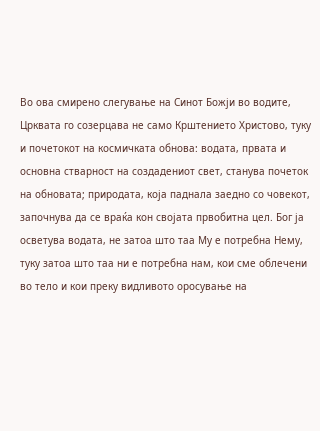Во ова смирено слегување на Синот Божји во водите, Црквата го созерцава не само Крштението Христово, туку и почетокот на космичката обнова: водата, првата и основна стварност на создадениот свет, станува почеток на обновата; природата, која паднала заедно со човекот, започнува да се враќа кон својата првобитна цел. Бог ја осветува водата, не затоа што таа Му е потребна Нему, туку затоа што таа ни е потребна нам, кои сме облечени во тело и кои преку видливото оросување на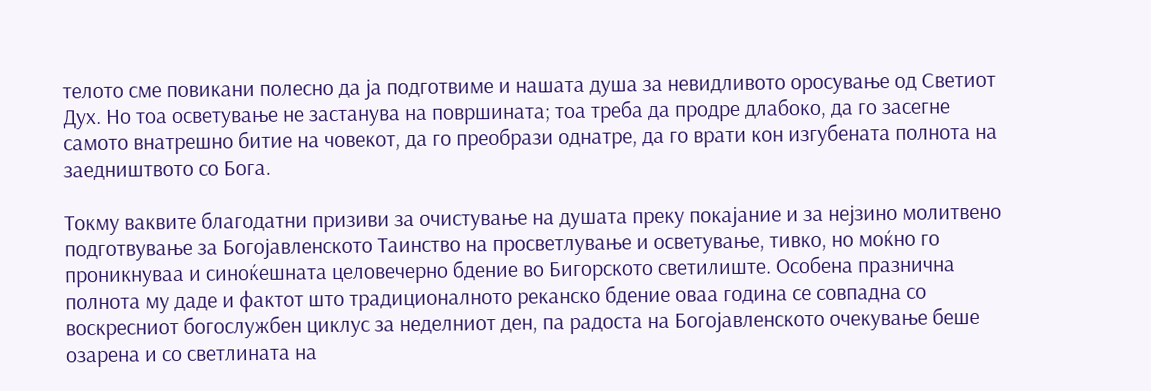телото сме повикани полесно да ја подготвиме и нашата душа за невидливото оросување од Светиот Дух. Но тоа осветување не застанува на површината; тоа треба да продре длабоко, да го засегне самото внатрешно битие на човекот, да го преобрази однатре, да го врати кон изгубената полнота на заедништвото со Бога.

Токму ваквите благодатни призиви за очистување на душата преку покајание и за нејзино молитвено подготвување за Богојавленското Таинство на просветлување и осветување, тивко, но моќно го проникнуваа и синоќешната целовечерно бдение во Бигорското светилиште. Особена празнична полнота му даде и фактот што традиционалното реканско бдение оваа година се совпадна со воскресниот богослужбен циклус за неделниот ден, па радоста на Богојавленското очекување беше озарена и со светлината на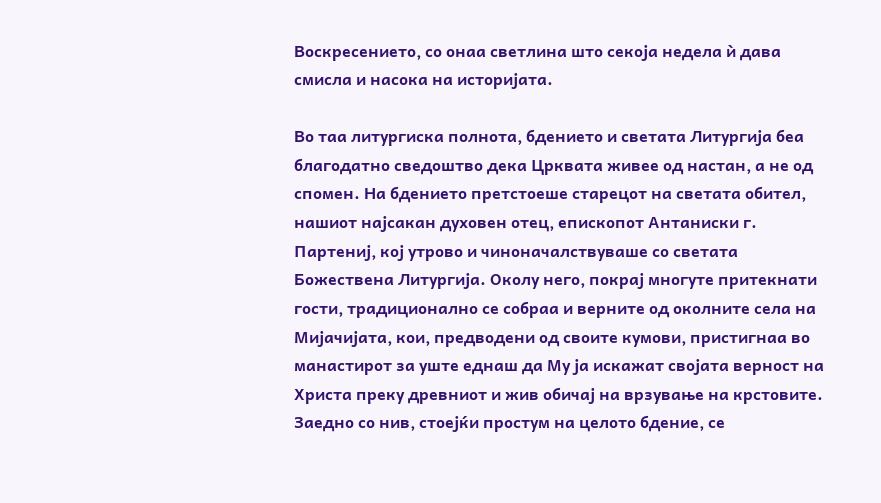Воскресението, со онаа светлина што секоја недела ѝ дава смисла и насока на историјата.

Во таа литургиска полнота, бдението и светата Литургија беа благодатно сведоштво дека Црквата живее од настан, а не од спомен. На бдението претстоеше старецот на светата обител, нашиот најсакан духовен отец, епископот Антаниски г. Партениј, кој утрово и чиноначалствуваше со светата Божествена Литургија. Околу него, покрај многуте притекнати гости, традиционално се собраа и верните од околните села на Мијачијата, кои, предводени од своите кумови, пристигнаа во манастирот за уште еднаш да Му ја искажат својата верност на Христа преку древниот и жив обичај на врзување на крстовите. Заедно со нив, стоејќи простум на целото бдение, се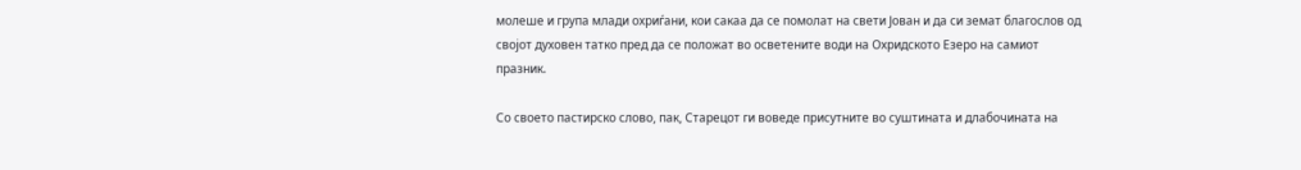молеше и група млади охриѓани, кои сакаа да се помолат на свети Јован и да си земат благослов од својот духовен татко пред да се положат во осветените води на Охридското Езеро на самиот празник.

Со своето пастирско слово, пак, Старецот ги воведе присутните во суштината и длабочината на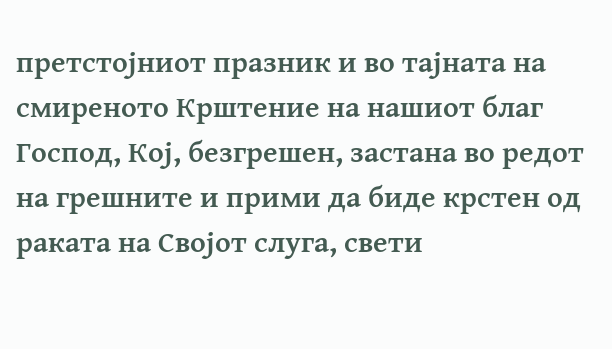претстојниот празник и во тајната на смиреното Крштение на нашиот благ Господ, Кој, безгрешен, застана во редот на грешните и прими да биде крстен од раката на Својот слуга, свети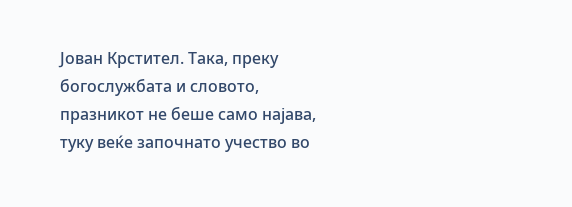Јован Крстител. Така, преку богослужбата и словото, празникот не беше само најава, туку веќе започнато учество во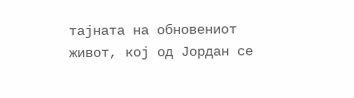тајната на обновениот живот, кој од Јордан се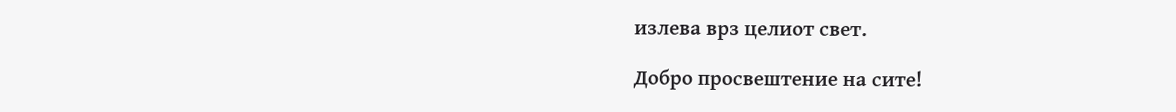излева врз целиот свет.

Добро просвештение на сите!